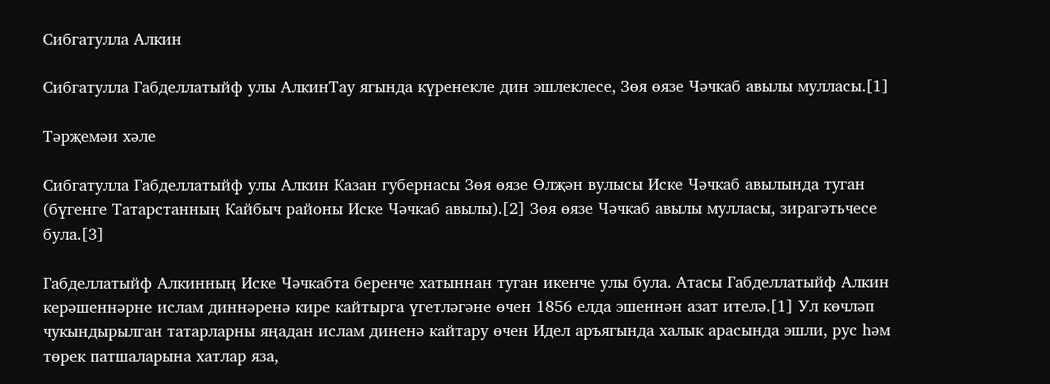Сибгатулла Алкин

Сибгатулла Габделлатыйф улы АлкинТау ягында күренекле дин эшлеклесе, Зөя өязе Чәчкаб авылы мулласы.[1]

Тәрҗемәи хәле

Сибгатулла Габделлатыйф улы Алкин Казан губернасы Зөя өязе Өлҗән вулысы Иске Чәчкаб авылында туган (бүгенге Татарстанның Кайбыч районы Иске Чәчкаб авылы).[2] Зөя өязе Чәчкаб авылы мулласы, зирагәтьчесе була.[3]

Габделлатыйф Алкинның Иске Чәчкабта беренче хатыннан туган икенче улы була. Атасы Габделлатыйф Алкин керәшеннәрне ислам диннәренә кире кайтырга үгетләгәне өчен 1856 елда эшеннән азат ителә.[1] Ул көчләп чукындырылган татарларны яңадан ислам диненә кайтару өчен Идел аръягында халык арасында эшли, рус һәм төрек патшаларына хатлар яза,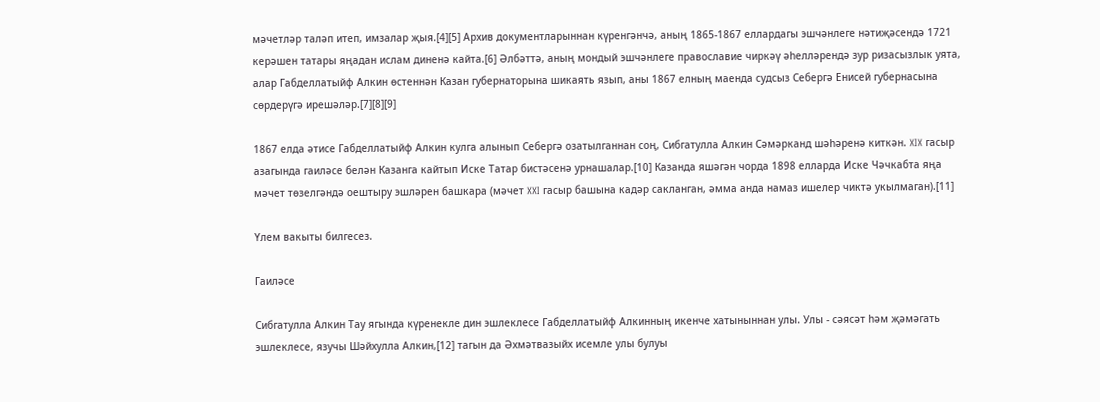мәчетләр таләп итеп, имзалар җыя.[4][5] Архив документларыннан күренгәнчә, аның 1865-1867 еллардагы эшчәнлеге нәтиҗәсендә 1721 керәшен татары яңадан ислам диненә кайта.[6] Әлбәттә, аның мондый эшчәнлеге православие чиркәү әһелләрендә зур ризасызлык уята, алар Габделлатыйф Алкин өстеннән Казан губернаторына шикаять язып, аны 1867 елның маенда судсыз Себергә Енисей губернасына сөрдерүгә ирешәләр.[7][8][9]

1867 елда әтисе Габделлатыйф Алкин кулга алынып Себергә озатылганнан соң, Сибгатулла Алкин Сәмәрканд шәһәренә киткән. XIX гасыр азагында гаиләсе белән Казанга кайтып Иске Татар бистәсенә урнашалар.[10] Казанда яшәгән чорда 1898 елларда Иске Чәчкабта яңа мәчет төзелгәндә оештыру эшләрен башкара (мәчет XXI гасыр башына кадәр сакланган, әмма анда намаз ишелер чиктә укылмаган).[11]

Үлем вакыты билгесез.

Гаиләсе

Сибгатулла Алкин Тау ягында күренекле дин эшлеклесе Габделлатыйф Алкинның икенче хатыныннан улы. Улы - сәясәт һәм җәмәгать эшлеклесе, язучы Шәйхулла Алкин,[12] тагын да Әхмәтвазыйх исемле улы булуы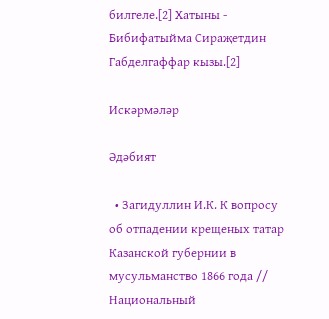билгеле.[2] Хатыны - Бибифатыйма Сираҗетдин Габделгаффар кызы.[2]

Искәрмәләр

Әдәбият

  • Загидуллин И.К. К вопросу об отпадении крещеных татар Казанской губернии в мусульманство 1866 года // Национальный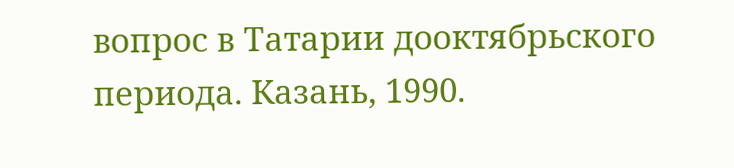вопрос в Татарии дооктябрьского периода. Казань, 1990.